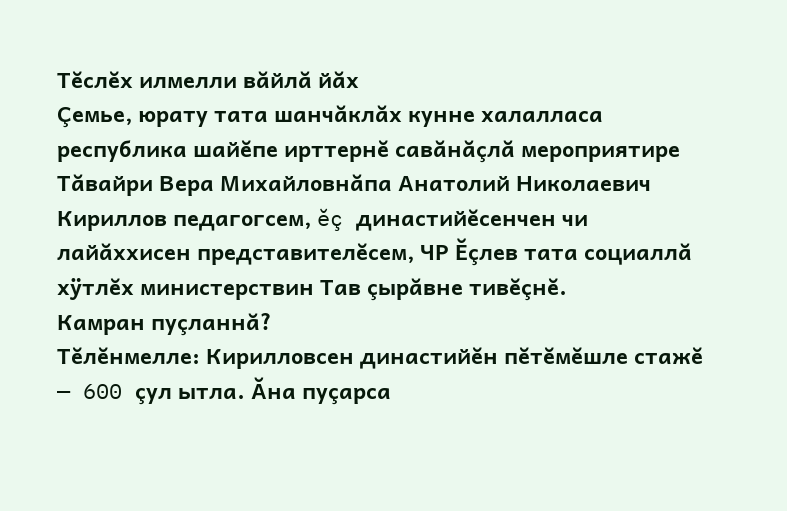Тĕслĕх илмелли вăйлă йăх
Çемье, юрату тата шанчăклăх кунне халалласа республика шайĕпе ирттернĕ савăнăçлă мероприятире Тăвайри Вера Михайловнăпа Анатолий Николаевич Кириллов педагогсем, ĕç династийĕсенчен чи лайăххисен представителĕсем, ЧР Ĕçлев тата социаллă хÿтлĕх министерствин Тав çырăвне тивĕçнĕ.
Камран пуçланнă?
Тĕлĕнмелле: Кирилловсен династийĕн пĕтĕмĕшле стажĕ — 600 çул ытла. Ăна пуçарса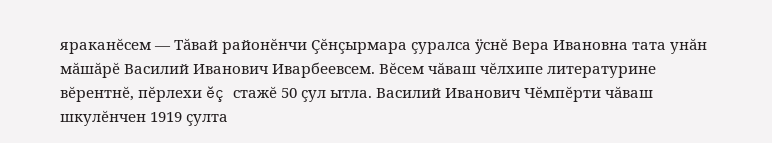яраканĕсем — Тăвай районĕнчи Çĕнçырмара çуралса ÿснĕ Вера Ивановна тата унăн мăшăрĕ Василий Иванович Иварбеевсем. Вĕсем чăваш чĕлхипе литературине вĕрентнĕ, пĕрлехи ĕç стажĕ 50 çул ытла. Василий Иванович Чĕмпĕрти чăваш шкулĕнчен 1919 çулта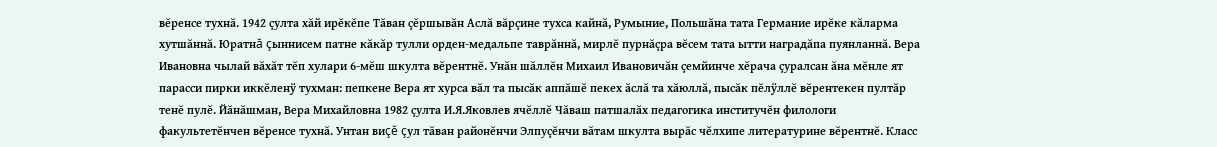вĕренсе тухнă. 1942 çулта хăй ирĕкĕпе Тăван çĕршывăн Аслă вăрçине тухса кайнă, Румыние, Польшăна тата Германие ирĕке кăларма хутшăннă. Юратнă çыннисем патне кăкăр тулли орден-медальпе таврăннă, мирлĕ пурнăçра вĕсем тата ытти наградăпа пуянланнă. Вера Ивановна чылай вăхăт тĕп хулари 6-мĕш шкулта вĕрентнĕ. Унăн шăллĕн Михаил Ивановичăн çемйинче хĕрача çуралсан ăна мĕнле ят парасси пирки иккĕленÿ тухман: пепкене Вера ят хурса вăл та пысăк аппăшĕ пекех ăслă та хăюллă, пысăк пĕлÿллĕ вĕрентекен пултăр тенĕ пулĕ. Йăнăшман, Вера Михайловна 1982 çулта И.Я.Яковлев ячĕллĕ Чăваш патшалăх педагогика институчĕн филологи факультетĕнчен вĕренсе тухнă. Унтан виçĕ çул тăван районĕнчи Элпуçĕнчи вăтам шкулта вырăс чĕлхипе литературине вĕрентнĕ. Класс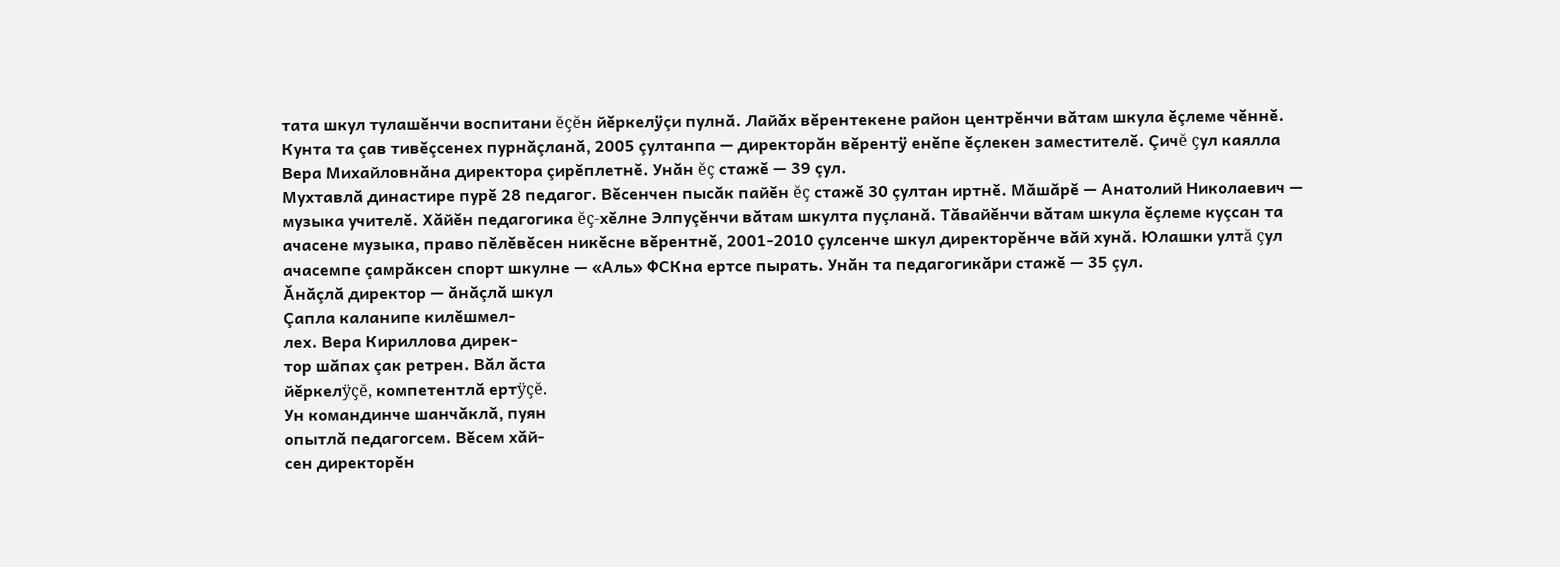тата шкул тулашĕнчи воспитани ĕçĕн йĕркелÿçи пулнă. Лайăх вĕрентекене район центрĕнчи вăтам шкула ĕçлеме чĕннĕ. Кунта та çав тивĕçсенех пурнăçланă, 2005 çултанпа — директорăн вĕрентÿ енĕпе ĕçлекен заместителĕ. Çичĕ çул каялла Вера Михайловнăна директора çирĕплетнĕ. Унăн ĕç стажĕ — 39 çул.
Мухтавлă династире пурĕ 28 педагог. Вĕсенчен пысăк пайĕн ĕç стажĕ 30 çултан иртнĕ. Мăшăрĕ — Анатолий Николаевич — музыка учителĕ. Хăйĕн педагогика ĕç-хĕлне Элпуçĕнчи вăтам шкулта пуçланă. Тăвайĕнчи вăтам шкула ĕçлеме куçсан та ачасене музыка, право пĕлĕвĕсен никĕсне вĕрентнĕ, 2001-2010 çулсенче шкул директорĕнче вăй хунă. Юлашки ултă çул ачасемпе çамрăксен спорт шкулне — «Аль» ФСКна ертсе пырать. Унăн та педагогикăри стажĕ — 35 çул.
Ăнăçлă директор — ăнăçлă шкул
Çапла каланипе килĕшмел-
лех. Вера Кириллова дирек-
тор шăпах çак ретрен. Вăл ăста
йĕркелÿçĕ, компетентлă ертÿçĕ.
Ун командинче шанчăклă, пуян
опытлă педагогсем. Вĕсем хăй-
сен директорĕн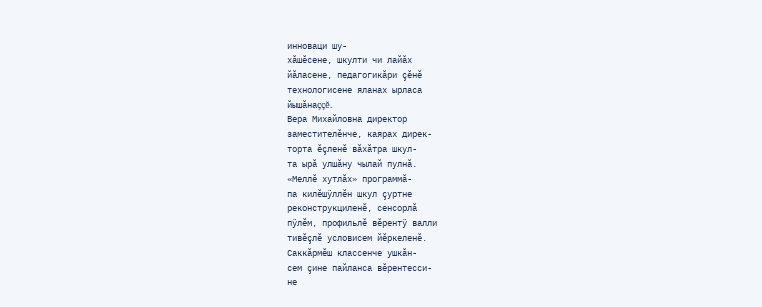инноваци шу-
хăшĕсене, шкулти чи лайăх
йăласене, педагогикăри çĕнĕ
технологисене яланах ырласа
йышăнаççĕ.
Вера Михайловна директор
заместителĕнче, каярах дирек-
торта ĕçленĕ вăхăтра шкул-
та ырă улшăну чылай пулнă.
«Меллĕ хутлăх» программă-
па килĕшÿллĕн шкул çуртне
реконструкциленĕ, сенсорлă
пÿлĕм, профильлĕ вĕрентÿ валли
тивĕçлĕ условисем йĕркеленĕ.
Саккăрмĕш классенче ушкăн-
сем çине пайланса вĕрентесси-
не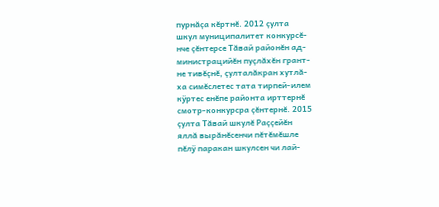пурнăçа кĕртнĕ. 2012 çулта
шкул муниципалитет конкурсĕ-
нче çĕнтерсе Тăвай районĕн ад-
министрацийĕн пуçлăхĕн грант-
не тивĕçнĕ, çулталăкран хутлă-
ха симĕслетес тата тирпей-илем
кÿртес енĕпе районта ирттернĕ
смотр-конкурсра çĕнтернĕ. 2015
çулта Тăвай шкулĕ Раççейĕн
яллă вырăнĕсенчи пĕтĕмĕшле
пĕлÿ паракан шкулсен чи лай-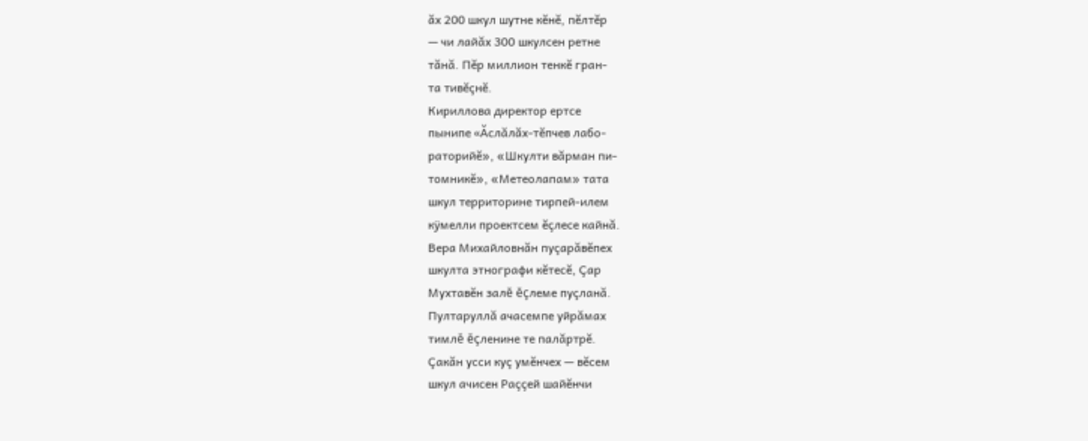ăх 200 шкул шутне кĕнĕ, пĕлтĕр
— чи лайăх 300 шкулсен ретне
тăнă. Пĕр миллион тенкĕ гран-
та тивĕçнĕ.
Кириллова директор ертсе
пынипе «Ăслăлăх-тĕпчев лабо-
раторийĕ», «Шкулти вăрман пи-
томникĕ», «Метеолапам» тата
шкул территорине тирпей-илем
кÿмелли проектсем ĕçлесе кайнă.
Вера Михайловнăн пуçарăвĕпех
шкулта этнографи кĕтесĕ, Çар
Мухтавĕн залĕ ĕçлеме пуçланă.
Пултаруллă ачасемпе уйрăмах
тимлĕ ĕçленине те палăртрĕ.
Çакăн усси куç умĕнчех — вĕсем
шкул ачисен Раççей шайĕнчи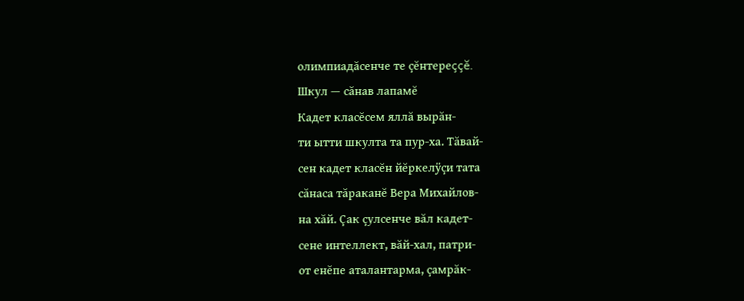олимпиадăсенче те çĕнтереççĕ.
Шкул — сăнав лапамĕ
Кадет класĕсем яллă вырăн-
ти ытти шкулта та пур-ха. Тăвай-
сен кадет класĕн йĕркелÿçи тата
сăнаса тăраканĕ Вера Михайлов-
на хăй. Çак çулсенче вăл кадет-
сене интеллект, вăй-хал, патри-
от енĕпе аталантарма, çамрăк-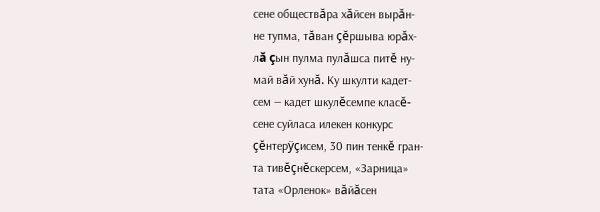сене обществăра хăйсен вырăн-
не тупма, тăван çĕршыва юрăх-
лă çын пулма пулăшса питĕ ну-
май вăй хунă. Ку шкулти кадет-
сем — кадет шкулĕсемпе класĕ-
сене суйласа илекен конкурс
çĕнтерÿçисем, 30 пин тенкĕ гран-
та тивĕçнĕскерсем, «Зарница»
тата «Орленок» вăйăсен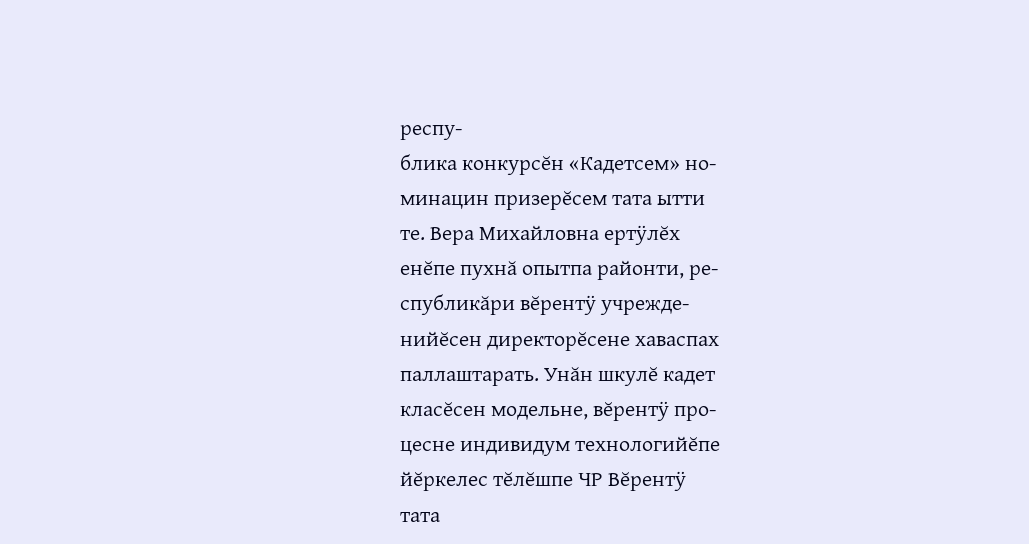респу-
блика конкурсĕн «Кадетсем» но-
минацин призерĕсем тата ытти
те. Вера Михайловна ертÿлĕх
енĕпе пухнă опытпа районти, ре-
спубликăри вĕрентÿ учрежде-
нийĕсен директорĕсене хаваспах
паллаштарать. Унăн шкулĕ кадет
класĕсен модельне, вĕрентÿ про-
цесне индивидум технологийĕпе
йĕркелес тĕлĕшпе ЧР Вĕрентÿ
тата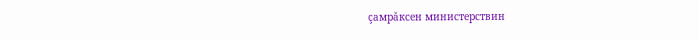çамрăксен министерствин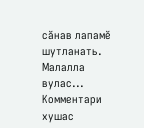сăнав лапамĕ шутланать. Малалла вулас...
Комментари хушас